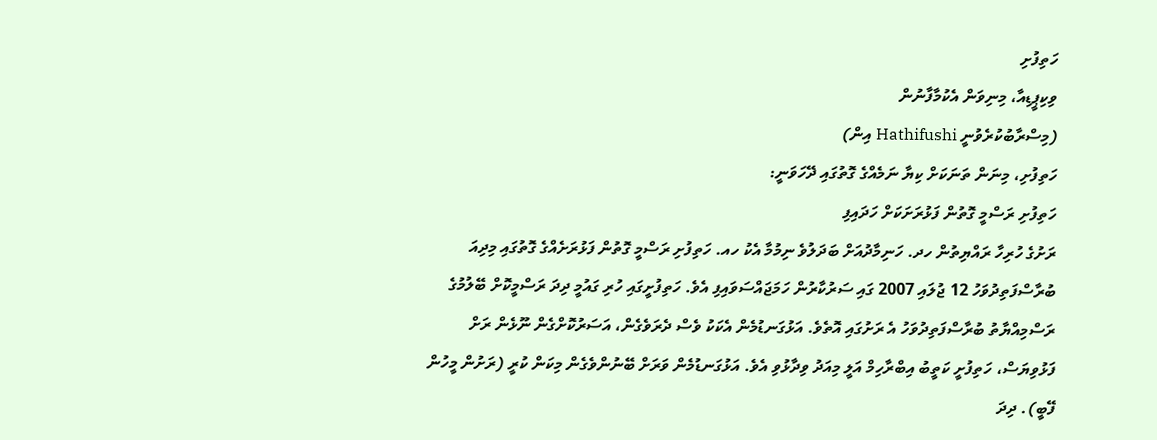ހަތިފުށި
ވިކިޕީޑިއާ، މިނިވަން އެކުމާފާނުން
(މިސްރާބުކުރެވުނީ Hathifushi އިން)
ހަތިފުށި، މިނަން ތަނަކަށް ކިޔާ ނަމެއްގެ ގޮތުގައި ދޭހަވަނީ:
ހަތިފުށި ރަސްމީ ގޮތުން ފަޅުރަށަކަށް ހަދައިފި
ރަށުގެ ހުރިހާ ރައްޔިތުން ހދ. ހަނިމާދުއަށް ބަދަލުވެ ނިމުމާ އެކު ހއ. ހަތިފުށި ރަސްމީ ގޮތުން ފަޅުރަށެއްގެ ގޮތުގައި މިދިއަ ބުރާސްފަތިދުވަހު 12 ޖުލައި 2007 ގައި ސަރުކާރުން ހަމަޖައްސަވައިފި އެވެ. ހަތިފުށީގައި ހުރި ގައުމީ ދިދަ ރަސްމީކޮށް ބޭލުމުގެ ރަސްމިއްޔާތު ބުރާސްފަތިދުވަހު އެ ރަށުގައި އޮތެވެ. އަޅުގަނޑުމެން އެކަކު ވެސް ދެރަވެގެން، އަސަރުކޮށްގެން ނޫޅެން ރަށް ފަޅުވިޔަސް، ހަތިފުށީ ކަތީބު އިބްރާހިމް އަލީ މިއަދު ވިދާޅުވި އެވެ. އަޅުގަނޑުމެން ވަރަށް ބޭނުންވެގެން މިކަން ކުރީ (ރަށުން މީހުން ފޭބީ). ދިދަ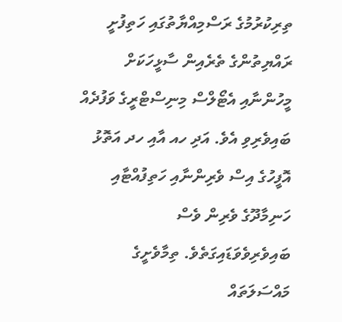ތިރިކުރުމުގެ ރަސްމިއްޔާތުގައި ހަތިފުށީ ރައްޔިތުންގެ ތެރެއިން ސާޅީހަކަށް މީހުންނާއި އެޓޯލްސް މިނިސްޓްރީގެ ވަފުދެއް ބައިވެރިވި އެވެ. އަދި ހއ އާއި ހދ އަތޮޅު އޮފީހުގެ އިސް ވެރިންނާއި ހަތިފުއްޓާއި ހަނިމާދޫގެ ވެރިން ވެސް ބައިވެރިވެވަޑައިގަތެވެ. ތިމާވެށީގެ މައްސަލަތައް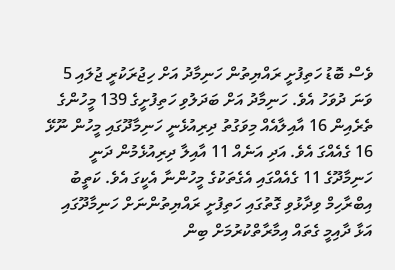ވެސް ބޮޑު ހަތިފުށީ ރައްޔިތުން ހަނިމާދު އަށް ހިޖުރަކުރީ ޖުލައި 5 ވަނަ ދުވަހު އެވެ. ހަނިމާދު އަށް ބަދަލުވި ހަތިފުށީގެ 139 މީހުންގެ ތެރެއިން 16 އާއިލާއެއް މިވަގުތު ދިރިއުޅެނީ ހަނިމާދޫގައި މީހުން ނޫޅޭ 16 ގެއެއްގަ އެވެ. އަދި އަނެއް 11 އާއިލާ ދިރިއުޅެމުން ދަނީ ހަނިމާދޫގެ 11 ގެއެއްގައި އެގެތަކުގެ މީހުންނާ އެކީގަ އެވެ. ކަތީބު އިބްރާހިމް ވިދާޅުވި ގޮތުގައި ހަތިފުށީ ރައްޔިތުންނަށް ހަނިމާދޫގައި އަޅާ ދާއިމީ ގެތައް އިމާރާތްކުރުމަށް ބިން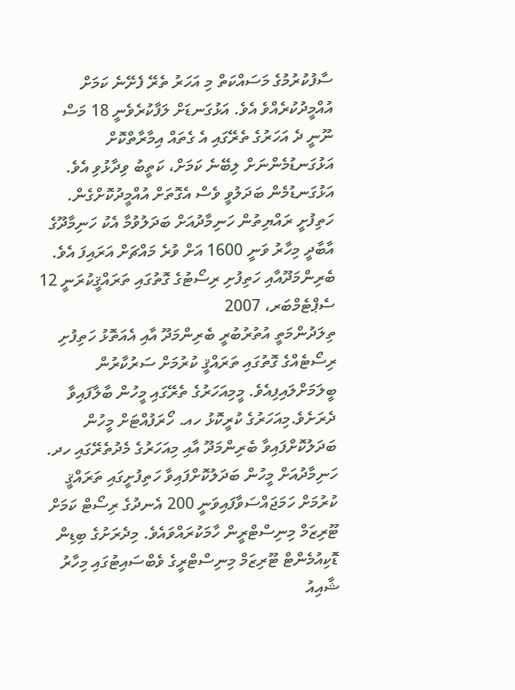ސާފުކުރުމުގެ މަސައްކަތް މި އަހަރު ތެރޭ ފެށޭނެ ކަމަށް އުއްމީދުކުރެއްވެ އެވެ. އަޅުގަނޑަށް ލަފާކުރެވެނީ 18 މަސް ނޫނީ ދެ އަހަރުގެ ތެރޭގައި އެ ގެތައް އިމާރާތްކޮށް އަޅުގަނޑުމެންނަށް ލިބޭނެ ކަމަށް، ކަތީބު ވިދާޅުވި އެވެ. އަޅުގަނޑުމެން ބަދަލުވީ ވެސް އެގޮތަށް އުއްމީދުކޮށްގެން. ހަތިފުށީ ރައްޔިތުން ހަނިމާދުއަށް ބަދަލުވުމާ އެކު ހަނިމާދޫގެ އާބާދީ މިހާރު ވަނީ 1600 އަށް ވުރެ މައްޗަށް އަރައިފަ އެވެ.
ބެރިންމަދޫއާއި ހަތިފުށި ރިސޯޓުގެ ގޮތުގައި ތަރައްޤީކުރަނީ 12 ސެޕްޓެމްބަރ، 2007
ތިލަދުންމަތީ އުތުރުބުރީ ބެރިންމަދޫ އާއި އެއަތޮޅު ހަތިފުށި ރިސޯޓެއްގެ ގޮތުގައި ތަރައްޤީ ކުރުމަށް ސަރުކާރުން ބީލަމަށްލައިފިއެވެ. މީމިއަހަރުގެ ތެރޭގައި މީހުން ބާލާފައިވާ ދެރަށެވެ.މިއަހަރުގެ ކުރީކޮޅު ހއ. ހޯރަފުއްޓަށް މީހުން ބަދަލުކޮށްފައިވާ ބެރިންމަދޫ އާއި މިއަހަރުގެ މެދުތެރޭގައި ހދ. ހަނިމާދުއަށް މީހުން ބަދަލުކޮށްފައިވާ ހަތިފުށީގައި ތަރައްޤީ ކުރުމަށް ހަމަޖައްސަވާފައިވަނީ 200 އެނދުގެ ރިސޯޓް ކަމަށް ޓޫރިޒަމް މިނިސްޓްރީން ހާމަކުރައްވައެވެ. މިދެރަށުގެ ބިޑިން ޑޮކިއުމެންޓް ޓޫރިޒަމް މިނިސްޓްރީގެ ވެބްސައިޓުގައި މިހާރު ޝާއިއު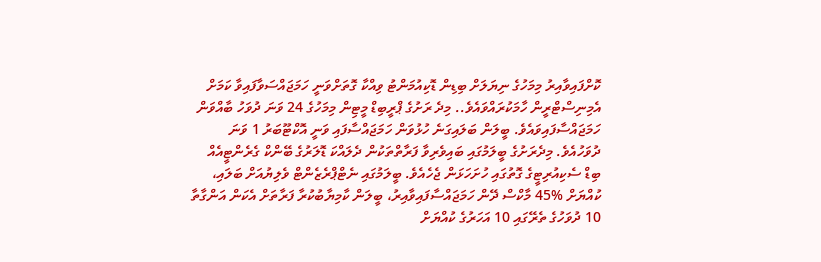ކޮށްފައިވާއިރު މިމަހުގެ ނިޔަލަށް ބިޑިން ޑޮކިއުމަންޓު ވިއްކާ ގޮތަށްވަނީ ހަމަޖައްސަވާފައިވާ ކަމަށް އެމިނިސްޓްރީން ހާމަކުރައްވައެވެ.. މިދެ ރަށުގެ ޕްރީބިޑް މީޓިން މިމަހުގެ 24 ވަނަ ދުވަހު ބާއްވަން ހަމަޖައްސާފައިވައެވެ. ބީލަން ބަލައިގަނެ ހުޅުވަން ހަމަޖައްސާފައި ވަނީ އޮކްޓޫބަރު 1 ވަނަ ދުވަހުއެވެ. މިދެރަށުގެ ބީލަމުގައި ބައިވެރިވާ ފަރާތްތަކުން ދެލައްކަ ޑޮލަރުގެ ބޭންކް ގެރެންޓީއެއް ބިޑް ސެކިއުރިޓީގެ ގޮތުގައި ހުށަހަޅަން ޖެހެއެވެ. ބީލަމުގައި ނެޓްޕްރެޒެންޓް ވެލިޔުއަށް ބަލައި، ކުއްޔަށް %45 މާކްސް ދޭން ހަމަޖައްސާފައިވާއިރު، ބީލަން ކާމިޔާބުކުރާ ފަރާތަށް އެކަން އަންގާތާ 10 ދުވަހުގެ ތެރޭގައި 10 އަހަރުގެ ކުއްޔަށް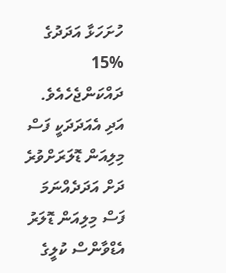ހުށަހަޅާ އަދަދުގެ %15 ދައްކަންޖެހެއެވެ. އަދި އެއަދަދަކީ ފަސް މިލިއަން ޑޮލަރަށްވުރެ ދަށް އަދަދެއްނަމަ ފަސް މިލިއަން ޑޮލަރު އެޑްވާންސް ކުލީގެ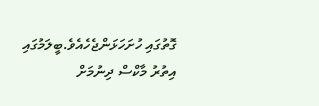ގޮތުގައި ހުށަހަޅަންޖެހެއެވެ.ބީލަމުގައި އިތުރު މާކްސް ދިނުމަށް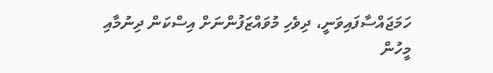ހަމަޖައްސާފައިވަނީ، ދިވެހި މުވައްޒަފުންނަށް އިސްކަން ދިނުމާއި މީހުން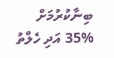ބިނާކުރުމަށް %35 އަދި ހެލްތު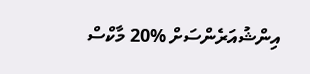އިންޝުއަރެންސަށް %20 މާކްސް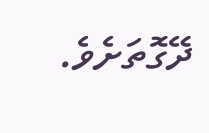ދޭގޮތަށެވެ.